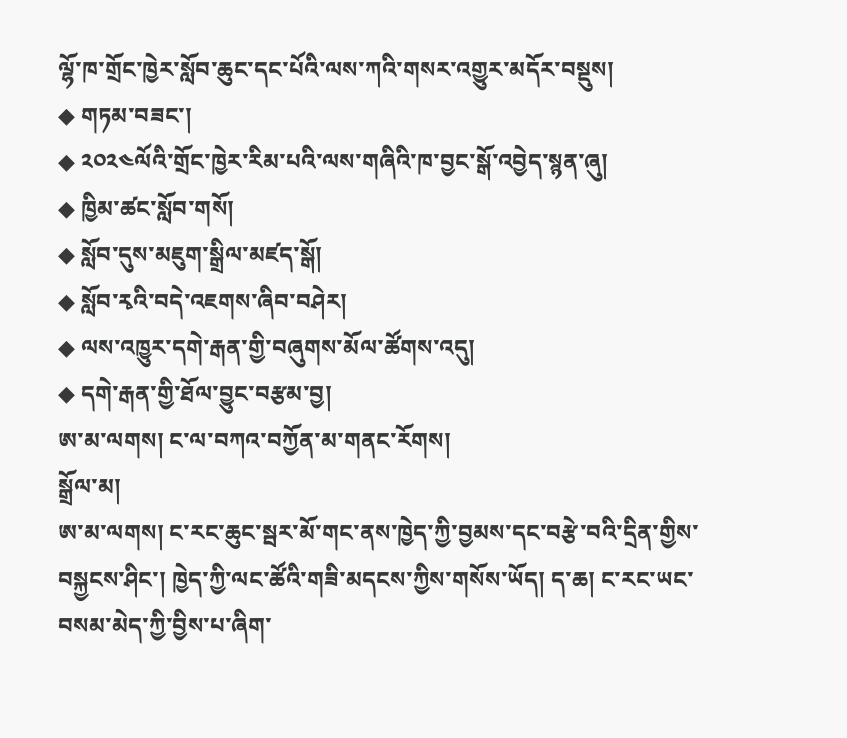ལྷོ་ཁ་གྲོང་ཁྱེར་སློབ་ཆུང་དང་པོའི་ལས་ཀའི་གསར་འགྱུར་མདོར་བསྡུས།
◆ གཏམ་བཟང་།
◆ ༢༠༢༤ལོའི་གྲོང་ཁྱེར་རིམ་པའི་ལས་གཞིའི་ཁ་བྱང་སྒོ་འབྱེད་སྙན་ཞུ།
◆ ཁྱིམ་ཚང་སློབ་གསོ།
◆ སློབ་དུས་མཇུག་སྒྲིལ་མཛད་སྒོ།
◆ སློབ་རྭའི་བདེ་འཇགས་ཞིབ་བཤེར།
◆ ལས་འཁྱུར་དགེ་རྒན་གྱི་བཞུགས་མོལ་ཚོགས་འདུ།
◆ དགེ་རྒན་གྱི་ཐོལ་བྱུང་བརྩམ་བྱ།
ཨ་མ་ལགས། ང་ལ་བཀའ་བཀྱོན་མ་གནང་རོགས།
སྒྲོལ་མ།
ཨ་མ་ལགས། ང་རང་ཆུང་སྦར་མོ་གང་ནས་ཁྱེད་ཀྱི་བྱམས་དང་བརྩེ་བའི་དྲིན་གྱིས་བསྐྱངས་ཤིང་། ཁྱེད་ཀྱི་ལང་ཚོའི་གཟི་མདངས་ཀྱིས་གསོས་ཡོད། ད་ཆ། ང་རང་ཡང་བསམ་མེད་ཀྱི་བྱིས་པ་ཞིག་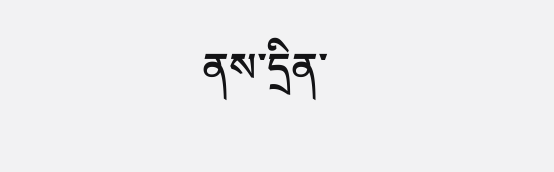ནས་དྲིན་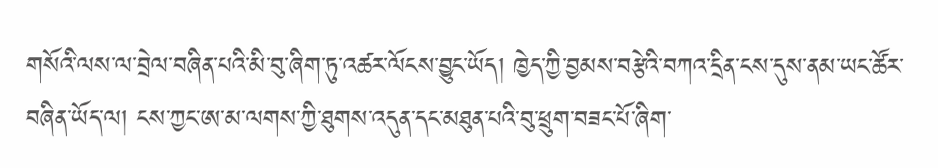གསོའི་ལས་ལ་བྲེལ་བཞིན་པའི་མི་བུ་ཞིག་ཏུ་འཚར་ལོངས་བྱུང་ཡོད། ཁྱེད་ཀྱི་བྱམས་བརྩེའི་བཀའ་དྲིན་ངས་དུས་ནམ་ཡང་ཚོར་བཞིན་ཡོད་ལ། ངས་ཀྱང་ཨ་མ་ལགས་ཀྱི་ཐུགས་འདུན་དང་མཐུན་པའི་བུ་ཕྲུག་བཟང་པོ་ཞིག་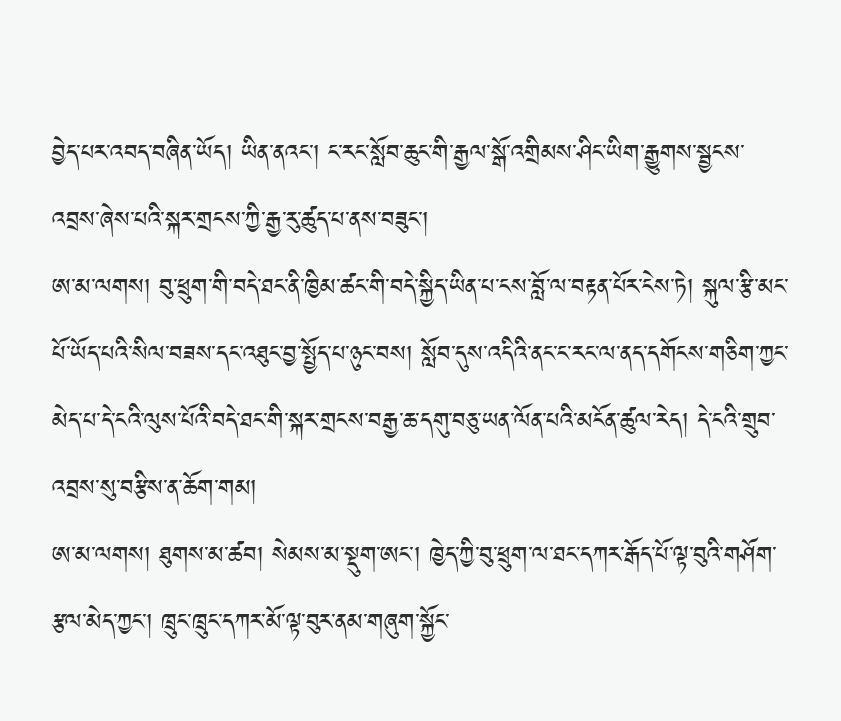བྱེད་པར་འབད་བཞིན་ཡོད། ཡིན་ནའང་། ང་རང་སློབ་ཆུང་གི་རྒྱལ་སྒོ་འགྲིམས་ཤིང་ཡིག་རྒྱུགས་སྦྱངས་འབྲས་ཞེས་པའི་སྐར་གྲངས་ཀྱི་རྒྱ་རུ་ཚུད་པ་ནས་བཟུང་།
ཨ་མ་ལགས། བུ་ཕྲུག་གི་བདེ་ཐང་ནི་ཁྱིམ་ཚང་གི་བདེ་སྐྱིད་ཡིན་པ་ངས་བློ་ལ་བརྟན་པོར་ངེས་ཏེ། སྐུལ་རྩི་མང་པོ་ཡོད་པའི་སིལ་བཟས་དང་འཐུང་བྱ་སྤྱོད་པ་ཉུང་བས། སློབ་དུས་འདིའི་ནང་ང་རང་ལ་ནད་དགོངས་གཅིག་ཀྱང་མེད་པ་དེ་ངའི་ལུས་པོའི་བདེ་ཐང་གི་སྐར་གྲངས་བརྒྱ་ཆ་དགུ་བཅུ་ཡན་ལོན་པའི་མངོན་ཚུལ་རེད། དེ་ངའི་གྲུབ་འབྲས་སུ་བརྩིས་ན་ཆོག་གམ།
ཨ་མ་ལགས། ཐུགས་མ་ཚབ། སེམས་མ་སྡུག་ཨང་། ཁྱེད་ཀྱི་བུ་ཕྲུག་ལ་ཐང་དཀར་རྒོད་པོ་ལྟ་བུའི་གཤོག་རྩལ་མེད་ཀྱང་། ཁྲུང་ཁྲུང་དཀར་མོ་ལྟ་བུར་ནམ་གཞུག་སྐྱོང་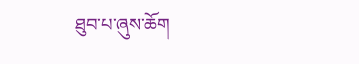ཐུབ་པ་ཞུས་ཆོག